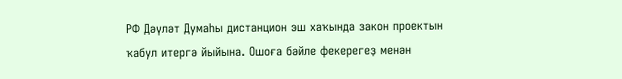РФ Дәүләт Думаһы дистанцион эш хаҡында закон проектын ҡабул итергә йыйына. Ошоға бәйле фекерегеҙ менән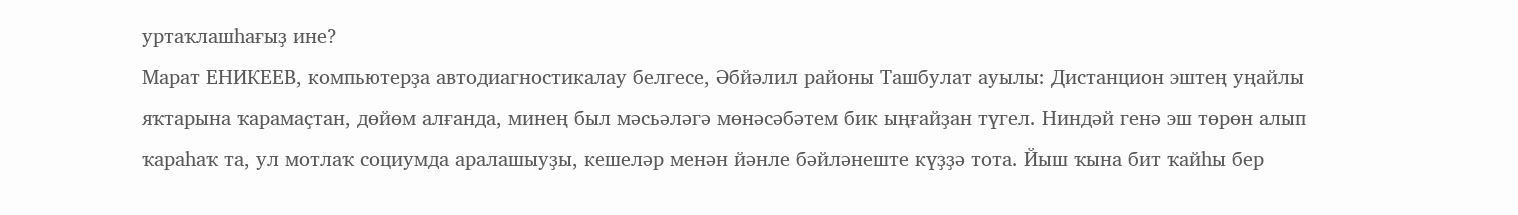уртаҡлашһағыҙ ине?
Марат ЕНИКЕЕВ, компьютерҙа автодиагностикалау белгесе, Әбйәлил районы Ташбулат ауылы: Дистанцион эштең уңайлы яҡтарына ҡарамаҫтан, дөйөм алғанда, минең был мәсьәләгә мөнәсәбәтем бик ыңғайҙан түгел. Ниндәй генә эш төрөн алып ҡараһаҡ та, ул мотлаҡ социумда аралашыуҙы, кешеләр менән йәнле бәйләнеште күҙҙә тота. Йыш ҡына бит ҡайһы бер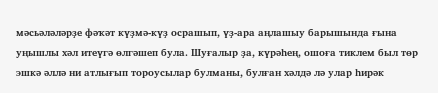мәсьәләләрҙе фәҡәт күҙмә-күҙ осрашып, үҙ-ара аңлашыу барышында ғына уңышлы хәл итеүгә өлгәшеп була. Шуғалыр ҙа, күрәһең, ошоға тиклем был төр эшкә әллә ни атлығып тороусылар булманы, булған хәлдә лә улар һирәк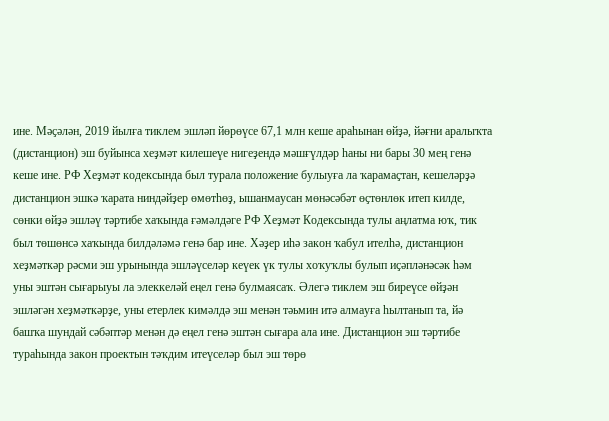ине. Мәҫәлән, 2019 йылға тиклем эшләп йөрөүсе 67,1 млн кеше араһынан өйҙә, йәғни аралыҡта (дистанцион) эш буйынса хеҙмәт килешеүе нигеҙендә мәшғүлдәр һаны ни бары 30 мең генә кеше ине. РФ Хеҙмәт кодексында был турала положение булыуға ла ҡарамаҫтан, кешеләрҙә дистанцион эшкә ҡарата ниндәйҙер өмөтһөҙ, ышанмаусан мөнәсәбәт өҫтөнлөк итеп килде, сөнки өйҙә эшләү тәртибе хаҡында ғәмәлдәге РФ Хеҙмәт Кодексында тулы аңлатма юҡ, тик был төшөнсә хаҡында билдәләмә генә бар ине. Хәҙер иһә закон ҡабул ителһә, дистанцион хеҙмәткәр рәсми эш урынында эшләүселәр кеүек үк тулы хоҡуҡлы булып иҫәпләнәсәк һәм уны эштән сығарыуы ла элеккеләй еңел генә булмаясаҡ. Әлегә тиклем эш биреүсе өйҙән эшләгән хеҙмәткәрҙе, уны етерлек кимәлдә эш менән тәьмин итә алмауға һылтанып та, йә башҡа шундай сәбәптәр менән дә еңел генә эштән сығара ала ине. Дистанцион эш тәртибе тураһында закон проектын тәҡдим итеүселәр был эш төрө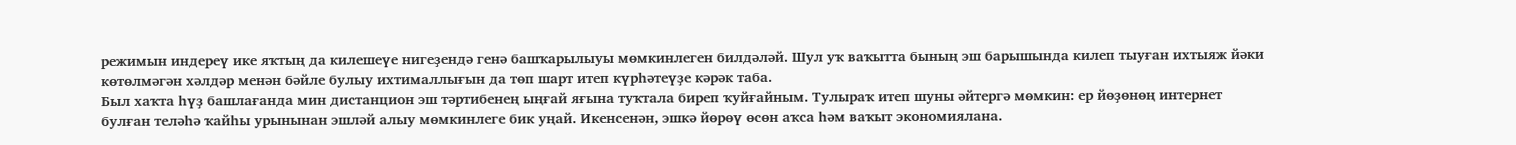режимын индереү ике яҡтың да килешеүе нигеҙендә генә башҡарылыуы мөмкинлеген билдәләй. Шул уҡ ваҡытта бының эш барышында килеп тыуған ихтыяж йәки көтөлмәгән хәлдәр менән бәйле булыу ихтималлығын да төп шарт итеп күрһәтеүҙе кәрәк таба.
Был хаҡта һүҙ башлағанда мин дистанцион эш тәртибенең ыңғай яғына туҡтала биреп ҡуйғайным. Тулыраҡ итеп шуны әйтергә мөмкин: ер йөҙөнөң интернет булған теләһә ҡайһы урынынан эшләй алыу мөмкинлеге бик уңай. Икенсенән, эшкә йөрөү өсөн аҡса һәм ваҡыт экономиялана.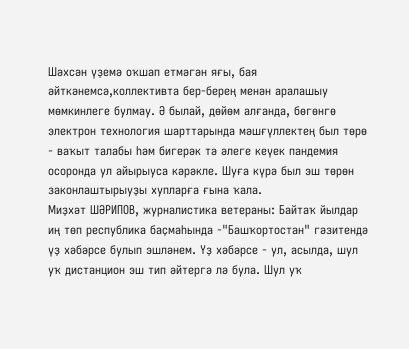Шәхсән үҙемә оҡшап етмәгән яғы, бая әйткәнемсә,коллективта бер-берең менән аралашыу мөмкинлеге булмау. Ә былай, дөйөм алғанда, бөгөнгө электрон технология шарттарында мәшғүллектең был төрө - ваҡыт талабы һәм бигерәк тә әлеге кеүек пандемия осоронда ул айырыуса кәрәкле. Шуға күрә был эш төрөн законлаштырыуҙы хупларға ғына ҡала.
Миҙхәт ШӘРИПОВ, журналистика ветераны: Байтаҡ йылдар иң төп республика баҫмаһында -"Башҡортостан" гәзитендә үҙ хәбәрсе булып эшләнем. Үҙ хәбәрсе - ул, асылда, шул уҡ дистанцион эш тип әйтергә лә була. Шул уҡ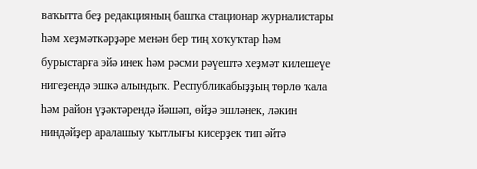ваҡытта беҙ редакцияның башҡа стационар журналистары һәм хеҙмәткәрҙәре менән бер тиң хоҡуҡтар һәм бурыстарға эйә инек һәм рәсми рәүештә хеҙмәт килешеүе нигеҙендә эшкә алындыҡ. Республикабыҙҙың төрлө ҡала һәм район үҙәктәрендә йәшәп, өйҙә эшләнек, ләкин ниндәйҙер аралашыу ҡытлығы кисерҙек тип әйтә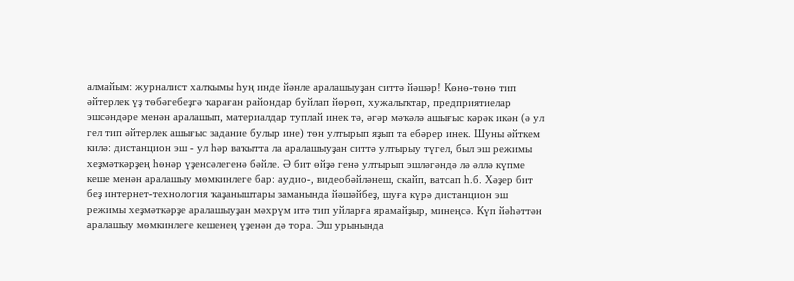алмайым: журналист халҡымы һуң инде йәнле аралашыуҙан ситтә йәшәр! Көнө-төнө тип әйтерлек үҙ төбәгебеҙгә ҡараған райондар буйлап йөрөп, хужалыҡтар, предприятиелар эшсәндәре менән аралашып, материалдар туплай инек тә, әгәр мәҡәлә ашығыс кәрәк икән (ә ул гел тип әйтерлек ашығыс задание булыр ине) төн ултырып яҙып та ебәрер инек. Шуны әйткем килә: дистанцион эш - ул һәр ваҡытта ла аралашыуҙан ситтә ултырыу түгел, был эш режимы хеҙмәткәрҙең һөнәр үҙенсәлегенә бәйле. Ә бит өйҙә генә ултырып эшләгәндә лә әллә күпме кеше менән аралашыу мөмкинлеге бар: аудио-, видеобәйләнеш, скайп, ватсап һ.б. Хәҙер бит беҙ интернет-технология ҡаҙаныштары заманында йәшәйбеҙ, шуға күрә дистанцион эш режимы хеҙмәткәрҙе аралашыуҙан мәхрүм итә тип уйларға ярамайҙыр, минеңсә. Күп йәһәттән аралашыу мөмкинлеге кешенең үҙенән дә тора. Эш урынында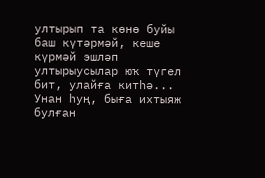ултырып та көнө буйы баш күтәрмәй, кеше күрмәй эшләп ултырыусылар юҡ түгел бит, улайға китһә... Унан һуң, быға ихтыяж булған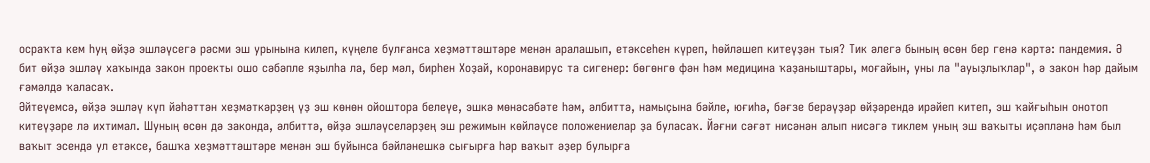осраҡта кем һуң өйҙә эшләүсегә рәсми эш урынына килеп, күңеле булғанса хеҙмәттәштәре менән аралашып, етәксеһен күреп, һөйләшеп китеүҙән тыя? Тик әлегә бының өсөн бер генә кәртә: пандемия. Ә бит өйҙә эшләү хаҡында закон проекты ошо сәбәпле яҙылһа ла, бер мәл, бирһен Хоҙай, коронавирус та сигенер: бөгөнгө фән һәм медицина ҡаҙаныштары, моғайын, уны ла "ауыҙлыҡлар", ә закон һәр дайым ғәмәлдә ҡаласаҡ.
Әйтеүемсә, өйҙә эшләү күп йәһәттән хеҙмәткәрҙең үҙ эш көнөн ойоштора белеүе, эшкә мөнәсәбәте һәм, әлбиттә, намыҫына бәйле, юғиһә, бәғзе берәүҙәр өйҙәрендә ирәйеп китеп, эш ҡайғыһын онотоп китеүҙәре лә ихтимал. Шуның өсөн дә законда, әлбиттә, өйҙә эшләүселәрҙең эш режимын көйләүсе положениелар ҙа буласаҡ. Йәғни сәғәт нисәнән алып нисәгә тиклем уның эш ваҡыты иҫәпләнә һәм был ваҡыт эсендә ул етәксе, башҡа хеҙмәттәштәре менән эш буйынса бәйләнешкә сығырға һәр ваҡыт әҙер булырға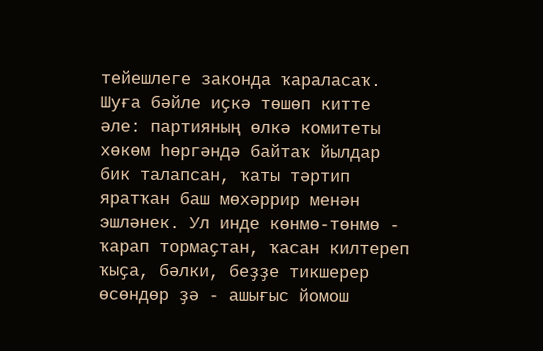тейешлеге законда ҡараласаҡ.
Шуға бәйле иҫкә төшөп китте әле: партияның өлкә комитеты хөкөм һөргәндә байтаҡ йылдар бик талапсан, ҡаты тәртип яратҡан баш мөхәррир менән эшләнек. Ул инде көнмө-төнмө - ҡарап тормаҫтан, ҡасан килтереп ҡыҫа, бәлки, беҙҙе тикшерер өсөндөр ҙә - ашығыс йомош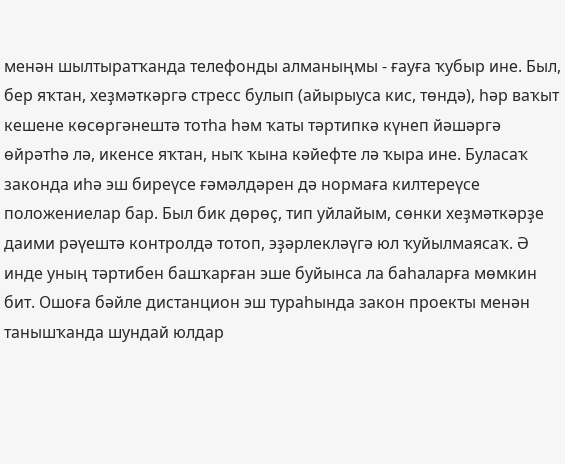менән шылтыратҡанда телефонды алманыңмы - ғауға ҡубыр ине. Был, бер яҡтан, хеҙмәткәргә стресс булып (айырыуса кис, төндә), һәр ваҡыт кешене көсөргәнештә тотһа һәм ҡаты тәртипкә күнеп йәшәргә өйрәтһә лә, икенсе яҡтан, ныҡ ҡына кәйефте лә ҡыра ине. Буласаҡ законда иһә эш биреүсе ғәмәлдәрен дә нормаға килтереүсе положениелар бар. Был бик дөрөҫ, тип уйлайым, сөнки хеҙмәткәрҙе даими рәүештә контролдә тотоп, эҙәрлекләүгә юл ҡуйылмаясаҡ. Ә инде уның тәртибен башҡарған эше буйынса ла баһаларға мөмкин бит. Ошоға бәйле дистанцион эш тураһында закон проекты менән танышҡанда шундай юлдар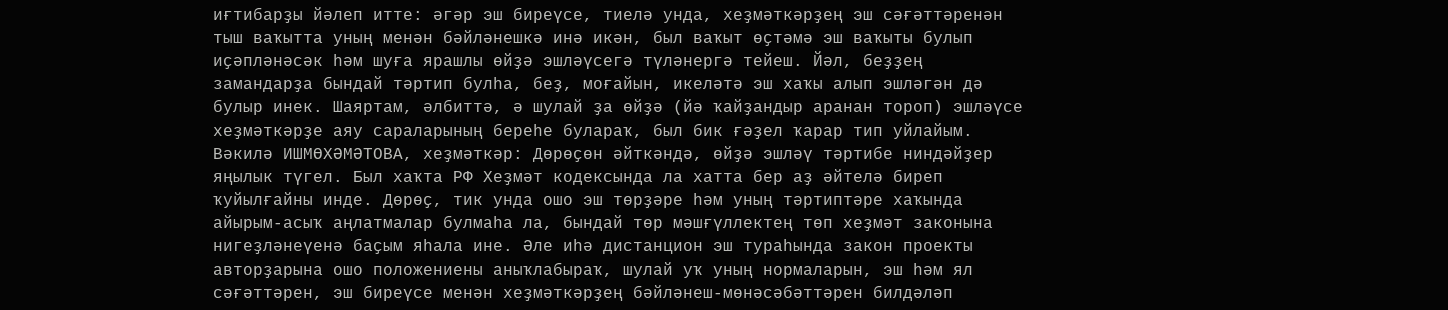иғтибарҙы йәлеп итте: әгәр эш биреүсе, тиелә унда, хеҙмәткәрҙең эш сәғәттәренән тыш ваҡытта уның менән бәйләнешкә инә икән, был ваҡыт өҫтәмә эш ваҡыты булып иҫәпләнәсәк һәм шуға ярашлы өйҙә эшләүсегә түләнергә тейеш. Йәл, беҙҙең замандарҙа бындай тәртип булһа, беҙ, моғайын, икеләтә эш хаҡы алып эшләгән дә булыр инек. Шаяртам, әлбиттә, ә шулай ҙа өйҙә (йә ҡайҙандыр аранан тороп) эшләүсе хеҙмәткәрҙе аяу сараларының береһе булараҡ, был бик ғәҙел ҡарар тип уйлайым.
Вәкилә ИШМӨХӘМӘТОВА, хеҙмәткәр: Дөрөҫөн әйткәндә, өйҙә эшләү тәртибе ниндәйҙер яңылык түгел. Был хаҡта РФ Хеҙмәт кодексында ла хатта бер аҙ әйтелә биреп ҡуйылғайны инде. Дөрөҫ, тик унда ошо эш төрҙәре һәм уның тәртиптәре хаҡында айырым-асыҡ аңлатмалар булмаһа ла, бындай төр мәшғүллектең төп хеҙмәт законына нигеҙләнеүенә баҫым яһала ине. Әле иһә дистанцион эш тураһында закон проекты авторҙарына ошо положениены аныҡлабыраҡ, шулай уҡ уның нормаларын, эш һәм ял сәғәттәрен, эш биреүсе менән хеҙмәткәрҙең бәйләнеш-мөнәсәбәттәрен билдәләп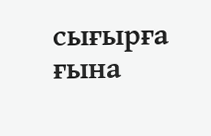сығырға ғына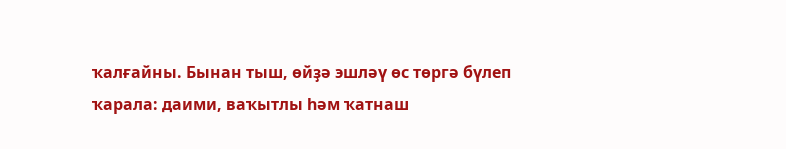ҡалғайны. Бынан тыш, өйҙә эшләү өс төргә бүлеп ҡарала: даими, ваҡытлы һәм ҡатнаш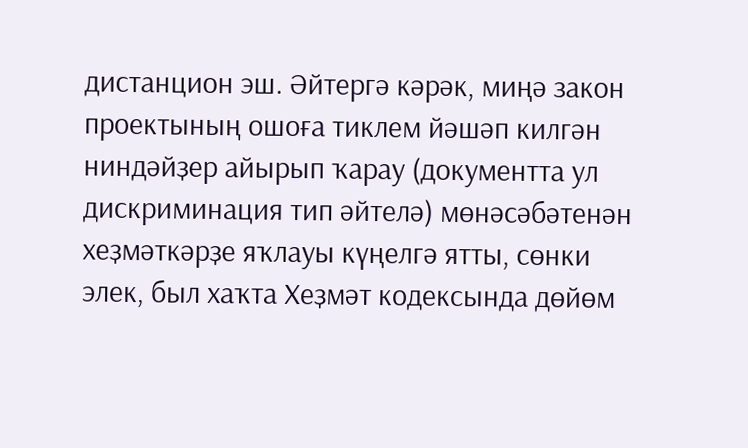дистанцион эш. Әйтергә кәрәк, миңә закон проектының ошоға тиклем йәшәп килгән ниндәйҙер айырып ҡарау (документта ул дискриминация тип әйтелә) мөнәсәбәтенән хеҙмәткәрҙе яҡлауы күңелгә ятты, сөнки элек, был хаҡта Хеҙмәт кодексында дөйөм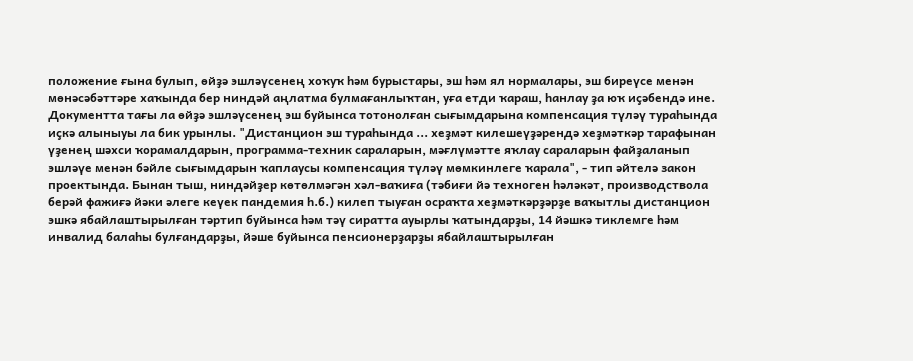положение ғына булып, өйҙә эшләүсенең хоҡуҡ һәм бурыстары, эш һәм ял нормалары, эш биреүсе менән мөнәсәбәттәре хаҡында бер ниндәй аңлатма булмағанлыҡтан, уға етди ҡараш, һанлау ҙа юҡ иҫәбендә ине.
Документта тағы ла өйҙә эшләүсенең эш буйынса тотонолған сығымдарына компенсация түләү тураһында иҫкә алыныуы ла бик урынлы. "Дистанцион эш тураһында ... хеҙмәт килешеүҙәрендә хеҙмәткәр тарафынан үҙенең шәхси ҡорамалдарын, программа-техник сараларын, мәғлүмәтте яҡлау сараларын файҙаланып эшләүе менән бәйле сығымдарын ҡаплаусы компенсация түләү мөмкинлеге ҡарала", - тип әйтелә закон проектында. Бынан тыш, ниндәйҙер көтөлмәгән хәл-ваҡиға (тәбиғи йә техноген һәләкәт, производствола берәй фажиғә йәки әлеге кеүек пандемия һ.б.) килеп тыуған осраҡта хеҙмәткәрҙәрҙе ваҡытлы дистанцион эшкә ябайлаштырылған тәртип буйынса һәм тәү сиратта ауырлы ҡатындарҙы, 14 йәшкә тиклемге һәм инвалид балаһы булғандарҙы, йәше буйынса пенсионерҙарҙы ябайлаштырылған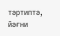тәртиптә, йәғни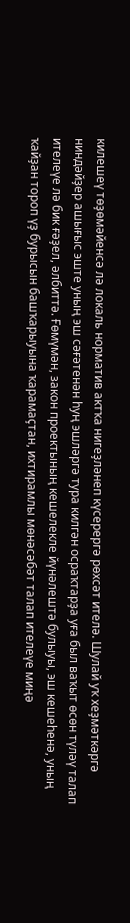килешеү төҙөмәйенсә лә локаль норматив актҡа нигеҙләнеп күсерергә рөхсәт ителә. Шулай уҡ хеҙмәткәргә ниндәйҙер ашығыс эште уның эш сәғәтенән һуң эшләргә тура килгән осраҡтарҙа уға был ваҡыт өсөн түләү талап ителеүе лә бик ғәҙел, әлбиттә. Ғөмүмән, закон проектының кешелекле йүнәлештә булыуы, эш кешеһенә, уның ҡайҙан тороп үҙ бурысын башҡарыуына ҡарамаҫтан, ихтирамлы мөнәсәбәт талап ителеүе миңә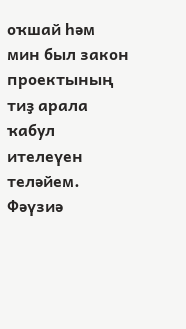оҡшай һәм мин был закон проектының тиҙ арала ҡабул ителеүен теләйем.
Фәүзиә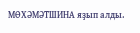МӨХӘМӘТШИНА яҙып алды.